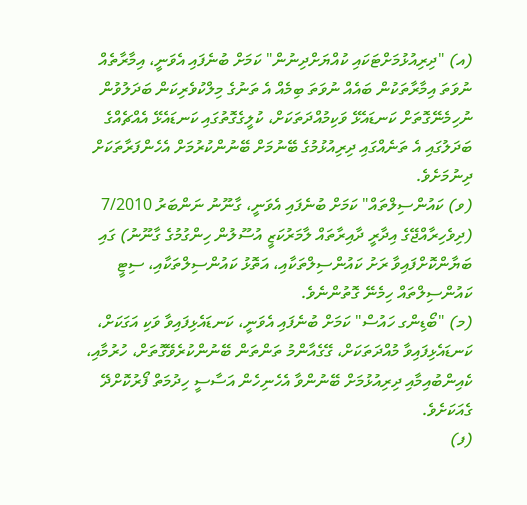(އ) "ދިރިއުޅުމަށްޓަކައި ކުއްޔަށްދިނުން" ކަމަށް ބުނެފައި އެވަނީ، އިމާރާތެއް ނުވަތަ އިމާރާތަކުން ބައެއް ނުވަތަ ބިމެއް އެ ތަނުގެ މިލްކުވެރިކަން ބަދަލުވުން ނުހިމެނޭގޮތަށް ކަނޑައެޅޭ ވަކިމުއްދަތަކަށް، ކުލީގެގޮތުގައި ކަނޑައެޅޭ އެއްޗެއްގެ ބަދަލުގައި އެ ތަނެއްގައި ދިރިއުޅުމުގެ ބޭނުމަށް ބޭނުންކުރުމަށް އެހެންފަރާތަކަށް ދިނުމަށެވެ.
(ވ) ކައުންސިލްތައް" ކަމަށް ބުނެފައި އެވަނީ، ގާނޫނު ނަންބަރު 7/2010 (ދިވެހިރާއްޖޭގެ އިދާރީ ދާއިރާތައް ލާމަރުކަޒީ އުސޫލުން ހިންގުމުގެ ގާނޫނު) ގައި ބަޔާންކޮށްފައިވާ ރަށު ކައުންސިލްތަކާއި، އަތޮޅު ކައުންސިލްތަކާއި، ސިޓީ ކައުންސިލްތައް ހިމެނޭ ގޮތުންނެވެ.
(މ) "ބޯޑިންގ ހައުސް" ކަމަށް ބުނެފައި އެވަނީ، ކަނޑައެޅިފައިވާ ވަކި އަގަކަށް، ކަނޑައެޅިފައިވާ މުއްދަތަކަށް، ގޭގެއާންމު ތަންތަން ބޭނުންކުރެވޭގޮތަށް، ހުރުމާއި، ކެއިންބުއިމާއި ދިރިއުޅުމަށް ބޭނުންވާ އެހެނިހެން އަސާސީ ހިދުމަތް ފޯރުކޮށްދޭ ގެއަކަށެވެ.
(ފ)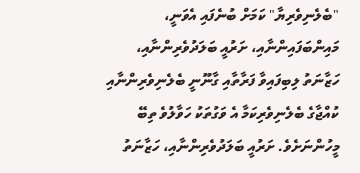"ބެލެނިވެރިޔާ" ކަމަށް ބުނެފައި އެވަނީ، މައިންބަފައިންނާއި، ށަރުއީ ބަލަދުވެރިންނާއި، ހަޒާނަތު ލިބިފައިވާ ފަރާތާއި ގާނޫނީ ބެލެނިވެރިންނާއި ކުއްޖާގެ ބެލެނިވެރިކަމާ އެ ވަގުތަކު ހަވާލުވެ ތިބޭ މީހުންނަށެވެ. ށަރުއީ ބަލަދުވެރިންނާއި، ހަޒާނަތު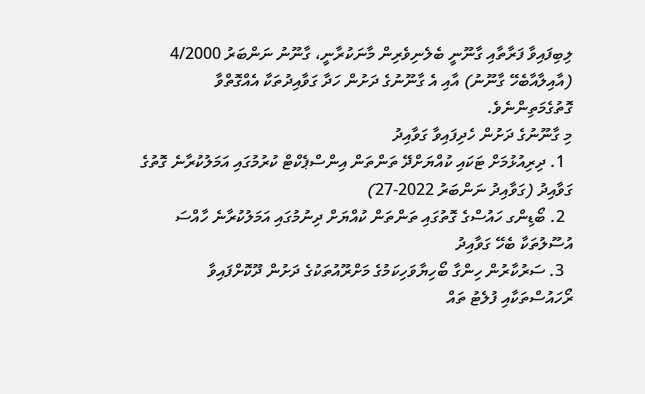ލިބިފައިވާ ފަރާތާއި ގާނޫނީ ބެލެނިވެރިން މާނަކުރާނީ، ގާނޫނު ނަންބަރު 4/2000 (އާއިލާއާބެހޭ ގާނޫނު) އާއި އެ ގާނޫނުގެ ދަށުން ހަދާ ގަވާއިދުތަކާ އެއްގޮތްވާ ގޮތުގެމަތިންނެވެ.
މި ގާނޫނުގެ ދަށުން ހެދިފައިވާ ގަވާއިދު
  1. ދިރިއުޅުމަށް ޓަކައި ކުއްޔަށްދޭ ތަންތަން އިންސްޕެކްޓް ކުރުމުގައި އަމަލުކުރާނެ ގޮތުގެ ގަވާއިދު (ގަވާއިދު ނަންބަރު 2022-27)
  2. ބޯޑިންގ ހައުސްގެ ގޮތުގައި ތަންތަން ކުއްޔަށް ދިނުމުގައި އަމަލުކުރާނެ ހާއްސަ އުސޫލުތަކާ ބެހޭ ގަވާއިދު
  3. ސަރުކާރުން ހިންގާ ބޯހިޔާވަހިކަމުގެ މަށްރޫއުތަކުގެ ދަށުން ދޫކޮށްފައިވާ ރޯހައުސްތަކާއި ފުލެޓު ތައް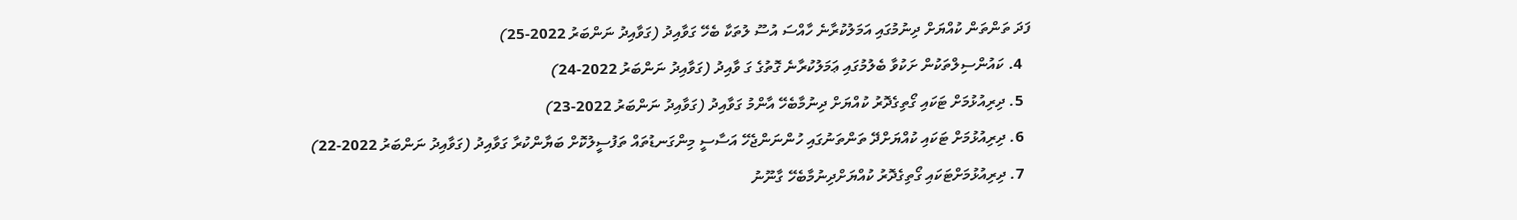ފަދަ ތަންތަން ކުއްޔަށް ދިނުމުގައި އަމަލުކުރާނެ ހާއްސަ އުސޫ ލުތަކާ ބެހޭ ގަވާއިދު (ގަވާއިދު ނަންބަރު 2022-25)
  4. ކައުންސިލްތަކުން ށަކުވާ ބެލުމުގައި ޢަމަލުކުރާނެ ގޮތުގެ ގަ ވާއިދު (ގަވާއިދު ނަންބަރު 2022-24)
  5. ދިރިއުޅުމަށް ޓަކައި ގޯތިގެދޮރު ކުއްޔަށް ދިނުމާބެހޭ އާންމު ގަވާއިދު (ގަވާއިދު ނަންބަރު 2022-23)
  6. ދިރިއުޅުމަށް ޓަކައި ކުއްޔަށްދޭ ތަންތަނުގައި ހުންނަންޖެހޭ އަސާސީ މިންގަނޑުތައް ތަފުސީލުކޮށް ބަޔާންކުރާ ގަވާއިދު (ގަވާއިދު ނަންބަރު 2022-22)
  7. ދިރިއުޅުމަށްޓަކައި ގޯތިގެދޮރު ކުއްޔަށްދިނުމާބެހޭ ގާނޫނު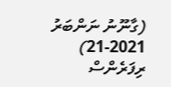(ގާނޫނު ނަންބަރު 2021-21)
ރިފަރެންސް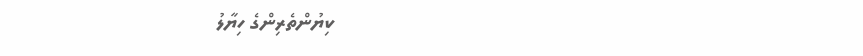ކިޔުންތެރިންގެ ހިޔާލު